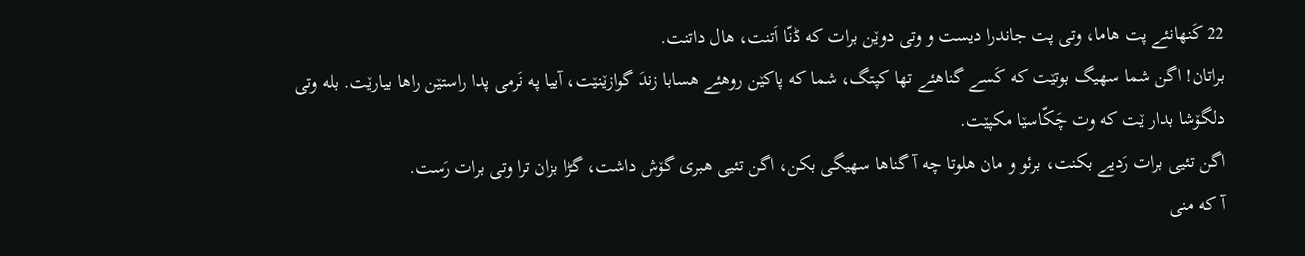22 کَنهانئے پت هاما، وتی پت جاندرا دیست و وتی دوێن برات که ڈنّا اَتنت، هال داتنت.
براتان! اگن شما سهیگ بوتێت که کَسے گناهئے تها کپتگ، شما که پاکێن روهئے هسابا زندَ گوازێنێت، آییا په نَرمی پدا راستێن راها بیارێت. بله وتی دلگۆشا بدار ێت که وت چَکّاسێا مکپێت.
اگن تئیی برات رَدیے بکنت، برئو و مان هلوتا چه آ گناها سهیگی بکن، اگن تئیی هبری گۆش داشت، گڑا بزان ترا وتی برات رَست.
آ که منی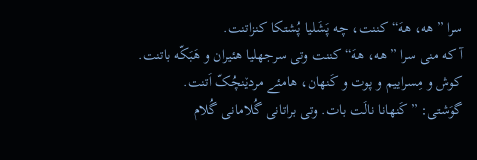سرا ”هه، ههَ“ کننت، چه پَشَلیا پُشتکا کنزاتنت.
آ که منی سرا ”هه، ههَ“ کننت وتی سرجهلیا هئیران و هَبَکّه باتنت.
کوش و مِسراییم و پوت و کَنهان، هامئے مردێنچُکّ اَتنت.
گوَشتی: ”کَنهانا نالَت بات. وتی براتانی گُلامانی گُلام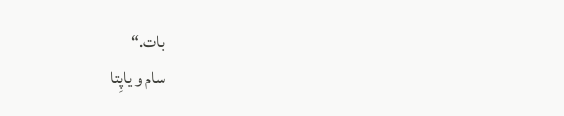بات.“
سام و یاپِتا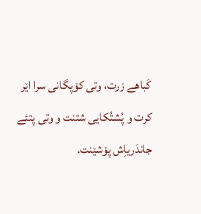کَباهے زرت، وتی کۆپگانی سرا اێر کرت و پُشتُکایی شتنت و وتی پتئے جاندَریاِش پۆشێنت.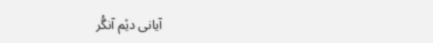آیانی دێم آنگُر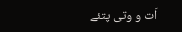اَت و وتی پتئے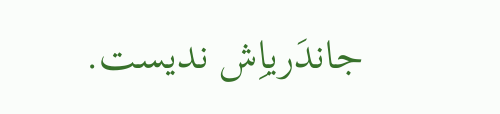جاندَریاِش ندیست.